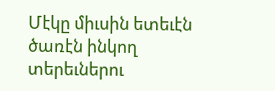Մէկը միւսին ետեւէն ծառէն ինկող տերեւներու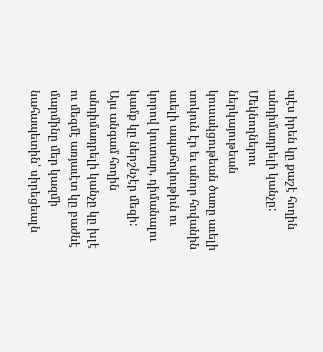պէս իրեն կը քաշէ հողին անդիմադրելի կանչը: Մեկնողներու ներկայութեան կուսակցութեան ծառը աւելի տոկուն էր եւ անոր հովանին աւելի ապահովութիւն ու կորով կուտար, դիմանալու կամք կը ներշնչէր մեզի:
Այս անգամ հողին անդիմադրելի կանչը կը խլէ ու մեզմէ առյաւէտ կը բաժնէ մարմինը մեր կազմի նահապետին՝ սիրեցեալն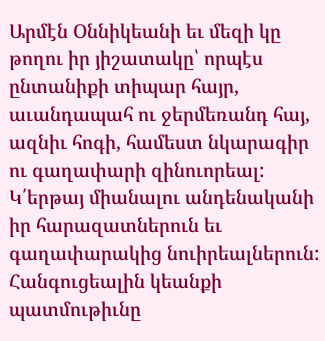Արմէն Օննիկեանի եւ մեզի կը թողու իր յիշատակը՝ որպէս ընտանիքի տիպար հայր, աւանդապահ ու ջերմեռանդ հայ, ազնիւ հոգի, համեստ նկարագիր ու գաղափարի զինուորեալ: Կ՛երթայ միանալու անդենականի իր հարազատներուն եւ գաղափարակից նուիրեալներուն:
Հանգուցեալին կեանքի պատմութիւնը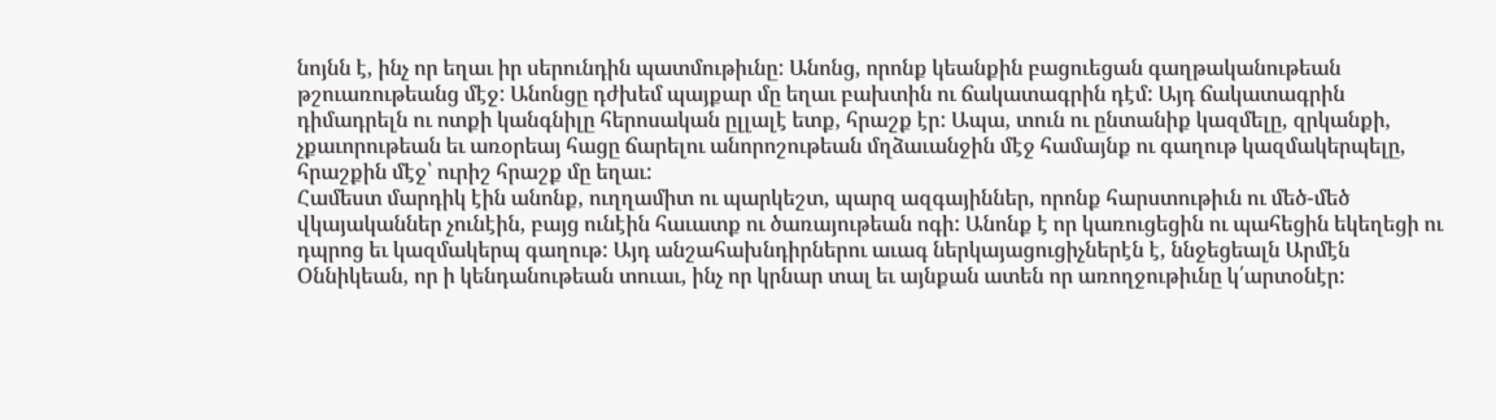նոյնն է, ինչ որ եղաւ իր սերունդին պատմութիւնը: Անոնց, որոնք կեանքին բացուեցան գաղթականութեան թշուառութեանց մէջ: Անոնցը դժխեմ պայքար մը եղաւ բախտին ու ճակատագրին դէմ: Այդ ճակատագրին դիմադրելն ու ոտքի կանգնիլը հերոսական ըլլալէ ետք, հրաշք էր: Ապա, տուն ու ընտանիք կազմելը, զրկանքի, չքաւորութեան եւ առօրեայ հացը ճարելու անորոշութեան մղձաւանջին մէջ համայնք ու գաղութ կազմակերպելը, հրաշքին մէջ՝ ուրիշ հրաշք մը եղաւ:
Համեստ մարդիկ էին անոնք, ուղղամիտ ու պարկեշտ, պարզ ազգայիններ, որոնք հարստութիւն ու մեծ-մեծ վկայականներ չունէին, բայց ունէին հաւատք ու ծառայութեան ոգի: Անոնք է որ կառուցեցին ու պահեցին եկեղեցի ու դպրոց եւ կազմակերպ գաղութ: Այդ անշահախնդիրներու աւագ ներկայացուցիչներէն է, ննջեցեալն Արմէն Օննիկեան, որ ի կենդանութեան տուաւ, ինչ որ կրնար տալ եւ այնքան ատեն որ առողջութիւնը կ՛արտօնէր: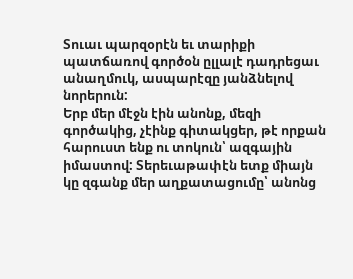Տուաւ պարզօրէն եւ տարիքի պատճառով գործօն ըլլալէ դադրեցաւ անաղմուկ, ասպարէզը յանձնելով նորերուն:
Երբ մեր մէջն էին անոնք, մեզի գործակից, չէինք գիտակցեր, թէ որքան հարուստ ենք ու տոկուն՝ ազգային իմաստով: Տերեւաթափէն ետք միայն կը զգանք մեր աղքատացումը՝ անոնց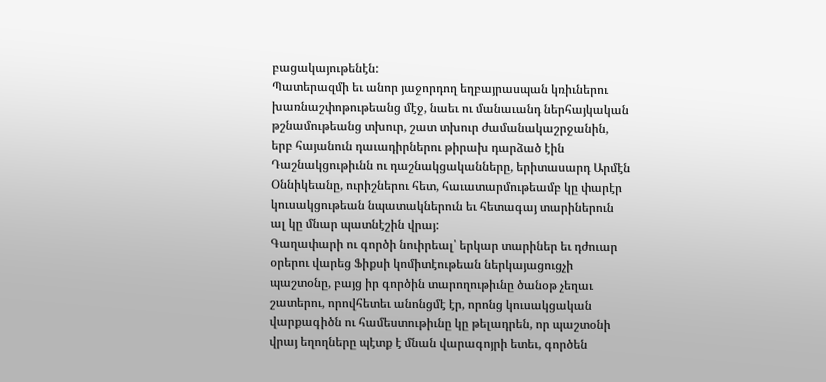բացակայութենէն:
Պատերազմի եւ անոր յաջորդող եղբայրասպան կռիւներու խառնաշփոթութեանց մէջ, նաեւ ու մանաւանդ ներհայկական թշնամութեանց տխուր, շատ տխուր ժամանակաշրջանին, երբ հայանուն դաւադիրներու թիրախ դարձած էին Դաշնակցութիւնն ու դաշնակցականները, երիտասարդ Արմէն Օննիկեանը, ուրիշներու հետ, հաւատարմութեամբ կը փարէր կուսակցութեան նպատակներուն եւ հետագայ տարիներուն ալ կը մնար պատնէշին վրայ:
Գաղափարի ու գործի նուիրեալ՝ երկար տարիներ եւ դժուար օրերու վարեց Ֆիքսի կոմիտէութեան ներկայացուցչի պաշտօնը, բայց իր գործին տարողութիւնը ծանօթ չեղաւ շատերու, որովհետեւ անոնցմէ էր, որոնց կուսակցական վարքագիծն ու համեստութիւնը կը թելադրեն, որ պաշտօնի վրայ եղողները պէտք է մնան վարագոյրի ետեւ, գործեն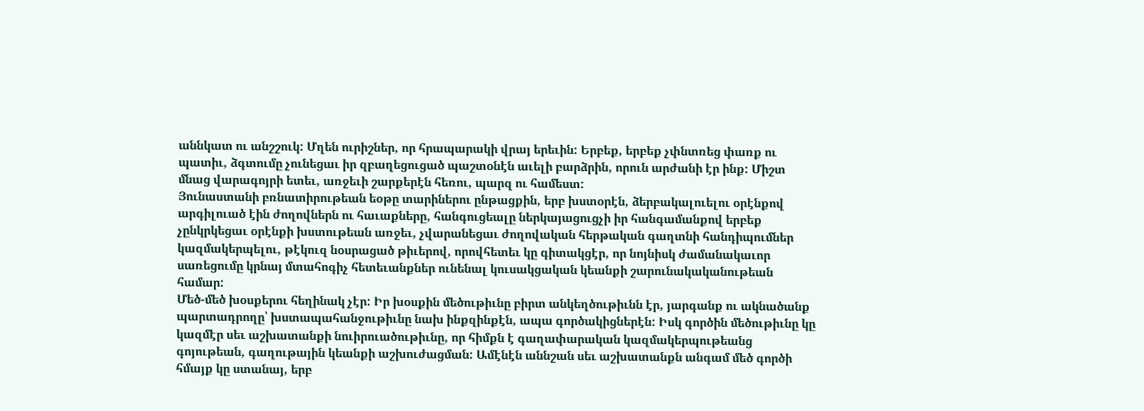աննկատ ու անշշուկ: Մղեն ուրիշներ, որ հրապարակի վրայ երեւին: Երբեք, երբեք չփնտռեց փառք ու պատիւ, ձգտումը չունեցաւ իր զբաղեցուցած պաշտօնէն աւելի բարձրին, որուն արժանի էր ինք: Միշտ մնաց վարագոյրի ետեւ, առջեւի շարքերէն հեռու, պարզ ու համեստ:
Յունաստանի բռնատիրութեան եօթը տարիներու ընթացքին, երբ խստօրէն, ձերբակալուելու օրէնքով արգիլուած էին ժողովներն ու հաւաքները, հանգուցեալը ներկայացուցչի իր հանգամանքով երբեք չընկրկեցաւ օրէնքի խստութեան առջեւ, չվարանեցաւ ժողովական հերթական գաղտնի հանդիպումներ կազմակերպելու, թէկուզ նօսրացած թիւերով, որովհետեւ կը գիտակցէր, որ նոյնիսկ ժամանակաւոր սառեցումը կրնայ մտահոգիչ հետեւանքներ ունենալ կուսակցական կեանքի շարունակականութեան համար:
Մեծ-մեծ խօսքերու հեղինակ չէր: Իր խօսքին մեծութիւնը բիրտ անկեղծութիւնն էր, յարգանք ու ակնածանք պարտադրողը՝ խստապահանջութիւնը նախ ինքզինքէն, ապա գործակիցներէն: Իսկ գործին մեծութիւնը կը կազմէր սեւ աշխատանքի նուիրուածութիւնը, որ հիմքն է գաղափարական կազմակերպութեանց գոյութեան, գաղութային կեանքի աշխուժացման: Ամէնէն աննշան սեւ աշխատանքն անգամ մեծ գործի հմայք կը ստանայ, երբ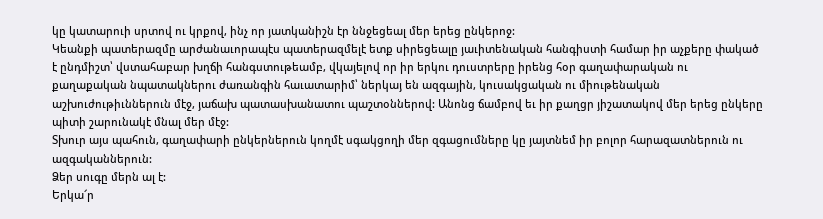կը կատարուի սրտով ու կրքով, ինչ որ յատկանիշն էր ննջեցեալ մեր երեց ընկերոջ:
Կեանքի պատերազմը արժանաւորապէս պատերազմելէ ետք սիրեցեալը յաւիտենական հանգիստի համար իր աչքերը փակած է ընդմիշտ՝ վստահաբար խղճի հանգստութեամբ, վկայելով որ իր երկու դուստրերը իրենց հօր գաղափարական ու քաղաքական նպատակներու ժառանգին հաւատարիմ՝ ներկայ են ազգային, կուսակցական ու միութենական աշխուժութիւններուն մէջ, յաճախ պատասխանատու պաշտօններով: Անոնց ճամբով եւ իր քաղցր յիշատակով մեր երեց ընկերը պիտի շարունակէ մնալ մեր մէջ:
Տխուր այս պահուն, գաղափարի ընկերներուն կողմէ սգակցողի մեր զգացումները կը յայտնեմ իր բոլոր հարազատներուն ու ազգականներուն:
Ձեր սուգը մերն ալ է:
Երկա՜ր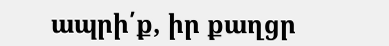ապրի՛ք, իր քաղցր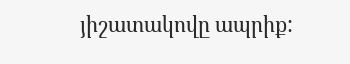յիշատակովը ապրիք: